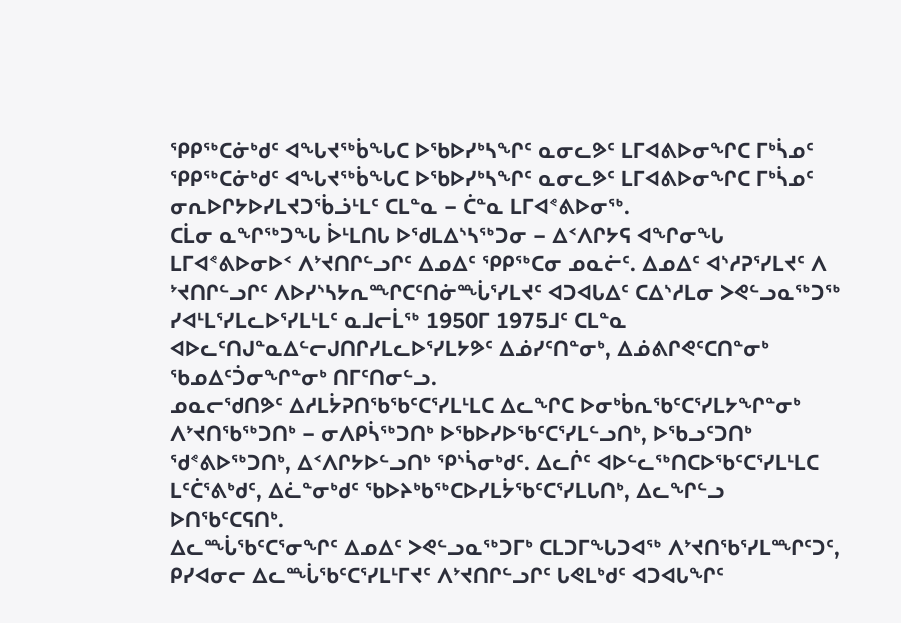ᕿᑭᖅᑕᓃᒃᑯᑦ ᐊᖓᔪᖅᑳᖓᑕ ᐅᖃᐅᓯᒃᓴᖏᑦ ᓇᓂᓚᕗᑦ ᒪᒥᐊᕕᐅᓂᖏᑕ ᒥᒃᓵᓄᑦ
ᕿᑭᖅᑕᓃᒃᑯᑦ ᐊᖓᔪᖅᑳᖓᑕ ᐅᖃᐅᓯᒃᓴᖏᑦ ᓇᓂᓚᕗᑦ ᒪᒥᐊᕕᐅᓂᖏᑕ ᒥᒃᓵᓄᑦ
ᓂᕆᐅᒋᔭᐅᓯᒪᔪᑐᖄᓘᒻᒪᑦ ᑕᒪᓐᓇ − ᑖᓐᓇ ᒪᒥᐊᕝᕕᐅᓂᖅ.
ᑕᒫᓂ ᓇᖏᖅᑐᖓ ᐆᒻᒪᑎᒐ ᐅᖁᒪᐃᔅᓴᖅᑐᓂ − ᐃᑉᐱᒋᔭᕋ ᐊᖏᓂᖓ ᒪᒥᐊᕝᕕᐅᓂᐅᑉ ᐱᔾᔪᑎᒋᓪᓗᒋᑦ ᐃᓄᐃᑦ ᕿᑭᖅᑕᓂ ᓄᓇᓖᑦ. ᐃᓄᐃᑦ ᐊᔅᓱᕈᕐᓯᒪᔪᑦ ᐱ ᔾᔪᑎᒋᓪᓗᒋᑦ ᐱᐅᓯᔅᓴᔭᕆᙱᑕᑦᑎᓃᙶᕐᓯᒪᔪᑦ ᐊᑐᐊᒐᐃᑦ ᑕᐃᔅᓱᒪᓂ ᐳᕙᓪᓗᓇᖅᑐᖅ ᓯᐊᒻᒪᕐᓯᒪᓚᐅᕐᓯᒪᒻᒪᑦ ᓇᒧᓕᒫᖅ 1950ᒥ 1975ᒧᑦ ᑕᒪᓐᓇ ᐊᐅᓚᑦᑎᒍᓐᓇᐃᓪᓕᒍᑎᒋᓯᒪᓚᐅᕐᓯᒪᔭᕗᑦ ᐃᓅᓯᑦᑎᓐᓂᒃ, ᐃᓅᕕᒋᕙᑦᑕᑎᓐᓂᒃ ᖃᓄᐃᑦᑑᓂᖏᓐᓂᒃ ᑎᒥᑦᑎᓂᓪᓗ.
ᓄᓇᓕᖁᑎᕗᑦ ᐃᓱᒪᔮᕈᑎᖃᖃᑦᑕᕐᓯᒪᒻᒪᑕ ᐃᓚᖏᑕ ᐅᓂᒃᑳᕆᖃᑦᑕᕐᓯᒪᔭᖏᓐᓂᒃ ᐱᔾᔪᑎᖃᖅᑐᑎᒃ − ᓂᐱᑭᓵᖅᑐᑎᒃ ᐅᖃᐅᓯᐅᖃᑦᑕᕐᓯᒪᓪᓗᑎᒃ, ᐅᖃᓗᑦᑐᑎᒃ ᖁᕝᕕᐅᖅᑐᑎᒃ, ᐃᑉᐱᒋᔭᐅᓪᓗᑎᒃ ᕿᔅᓵᓂᒃᑯᑦ. ᐃᓚᒌᑦ ᐊᐅᓪᓚᖅᑎᑕᐅᖃᑦᑕᕐᓯᒪᒻᒪᑕ ᒪᑦᑖᕐᕕᒃᑯᑦ, ᐃᓛᓐᓂᒃᑯᑦ ᖃᐅᔨᒃᑲᖅᑕᐅᓯᒪᔮᖃᑦᑕᕐᓯᒪᒐᑎᒃ, ᐃᓚᖏᓪᓗ ᐅᑎᖃᑦᑕᕋᑎᒃ.
ᐃᓚᙶᖃᑦᑕᕐᓂᖏᑦ ᐃᓄᐃᑦ ᐳᕙᓪᓗᓇᖅᑐᒥᒃ ᑕᒪᑐᒥᖓᑐᐊᖅ ᐱᔾᔪᑎᖃᕐᓯᒪᙱᑦᑐᑦ, ᑭᓯᐊᓂᓕ ᐃᓚᙶᖃᑦᑕᕐᓯᒪᒻᒥᔪᑦ ᐱᔾᔪᑎᒋᓪᓗᒋᑦ ᒐᕙᒪᒃᑯᑦ ᐊᑐᐊᒐᖏᑦ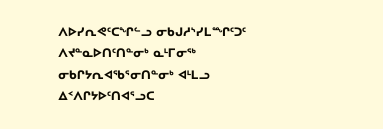ᐱᐅᓯᕆᕙᑦᑕᖏᓪᓗ ᓂᑲᒍᓱᔅᓯᒪᙱᑦᑐᑦ ᐱᔪᓐᓇᐅᑎᑦᑎᓐᓂᒃ ᓇᒻᒥᓂᖅ ᓂᑲᒋᔭᕆᐊᖃᕐᓂᑎᓐᓂᒃ ᐊᒻᒪᓗ ᐃᑉᐱᒋᔭᐅᑦᑎᐊᕐᓗᑕ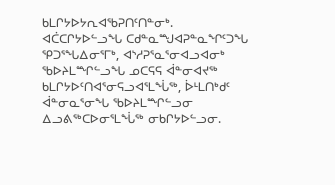ᑲᒪᒋᔭᐅᔭᕆᐊᖃᕈᑎᑦᑎᓐᓂᒃ.
ᐊᑖᑕᒋᔭᐅᓪᓗᖓ ᑕᑯᓐᓇᙳᐊᕈᓐᓇᖏᑦᑐᖓ ᕿᑐᕐᖓᐃᓂᕐᒥᒃ, ᐊᔅᓱᕈᕐᓇᕐᓂᐊᓗᐊᓂᒃ ᖃᐅᔨᒪᙱᓪᓗᖓ ᓄᑕᕋᕋ ᐋᓐᓂᐊᔪᖅ ᑲᒪᒋᔭᐅᑦᑎᐊᕐᓂᕋᓗᐊᕐᒪᖔᖅ, ᐆᒻᒪᑎᒃᑯᑦ ᐋᓐᓂᓇᕐᓂᖓ ᖃᐅᔨᒪᙱᓪᓗᓂ ᐃᓗᕕᖅᑕᐅᓂᕐᒪᖔᖅ ᓂᑲᒋᔭᐅᓪᓗᓂ.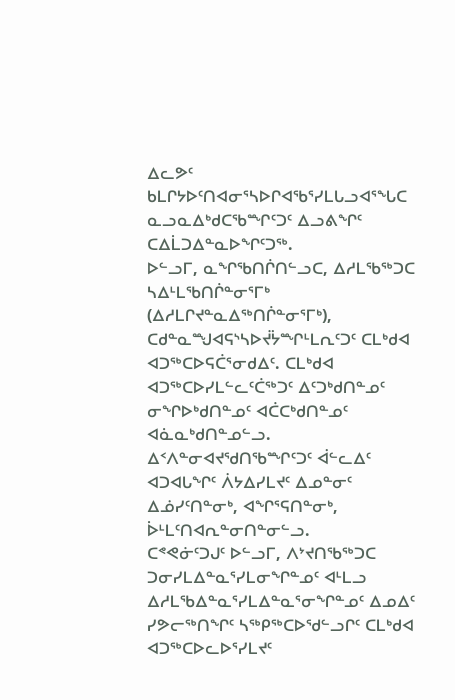ᐃᓚᕗᑦ ᑲᒪᒋᔭᐅᑦᑎᐊᓂᕐᓴᐅᒋᐊᖃᕐᓯᒪᒐᓗᐊᕐᖓᑕ ᓇᓗᓇᐃᒃᑯᑕᖃᙱᑦᑐᑦ ᐃᓗᕕᖏᑦ ᑕᐃᒫᑐᐃᓐᓇᐅᖏᑦᑐᖅ.
ᐅᓪᓗᒥ, ᓇᖏᖃᑎᒌᑎᓪᓗᑕ, ᐃᓱᒪᖃᖅᑐᑕ ᓴᐃᒻᒪᖃᑎᒌᓐᓂᕐᒥᒃ (ᐃᓱᒪᒋᔪᓐᓇᐃᖅᑎᒌᓐᓂᕐᒥᒃ), ᑕᑯᓐᓇᙳᐊᕋᔅᓴᐅᔫᔮᙱᒻᒪᕆᑦᑐᑦ ᑕᒪᒃᑯᐊ ᐊᑐᖅᑕᐅᕋᑖᕐᓂᑯᐃᑦ. ᑕᒪᒃᑯᐊ ᐊᑐᖅᑕᐅᓯᒪᓪᓚᑦᑖᖅᑐᑦ ᐃᑦᑐᒃᑯᑎᓐᓄᑦ ᓂᖏᐅᒃᑯᑎᓐᓄᑦ ᐊᑖᑕᒃᑯᑎᓐᓄᑦ ᐊᓈᓇᒃᑯᑎᓐᓄᓪᓗ. ᐃᑉᐱᓐᓂᐊᔪᖁᑎᖃᙱᑦᑐᑦ ᐋᓪᓚᐃᑦ ᐊᑐᐊᒐᖏᑦ ᐲᔭᐃᓯᒪᔪᑦ ᐃᓄᓐᓂᑦ ᐃᓅᓯᑦᑎᓐᓂᒃ, ᐊᖏᕐᕋᑎᓐᓂᒃ, ᐆᒻᒪᑦᑎᐊᕆᓐᓂᑎᓐᓂᓪᓗ.
ᑕᕝᕙᓃᑦᑐᒍᑦ ᐅᓪᓗᒥ, ᐱᔾᔪᑎᖃᖅᑐᑕ ᑐᓂᓯᒪᐃᓐᓇᕐᓯᒪᓂᖏᓐᓄᑦ ᐊᒻᒪᓗ ᐃᓱᒪᖃᐃᓐᓇᕐᓯᒪᐃᓐᓇᕐᓂᖏᓐᓄᑦ ᐃᓄᐃᑦ ᓯᕗᓕᖅᑎᖏᑦ ᓴᖅᑭᖅᑕᐅᖁᓪᓗᒋᑦ ᑕᒪᒃᑯᐊ ᐊᑐᖅᑕᐅᓚᐅᕐᓯᒪᔪᑦ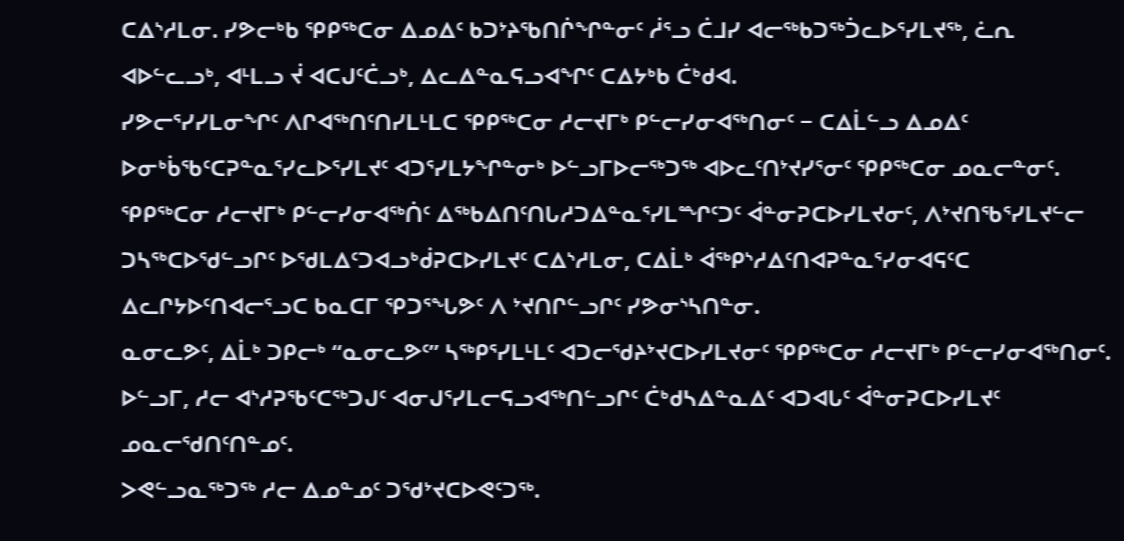ᑕᐃᔅᓱᒪᓂ. ᓯᕗᓕᒃᑲ ᕿᑭᖅᑕᓂ ᐃᓄᐃᑦ ᑲᑐᔾᔨᖃᑎᒌᖏᓐᓂᑦ ᓲᕐᓗ ᑖᒧᓯ ᐊᓕᖅᑲᑐᖅᑑᓚᐅᕐᓯᒪᔪᖅ, ᓛᕆ ᐊᐅᓪᓚᓗᒃ, ᐊᒻᒪᓗ ᔫ ᐊᑕᒍᑦᑖᓗᒃ, ᐃᓚᐃᓐᓇᕋᓗᐊᖏᑦ ᑕᐃᔭᒃᑲ ᑖᒃᑯᐊ.
ᓯᕗᓕᕐᓯᓯᒪᓂᖏᑦ ᐱᒋᐊᖅᑎᑦᑎᓯᒪᒻᒪᑕ ᕿᑭᖅᑕᓂ ᓱᓕᔪᒥᒃ ᑭᓪᓕᓯᓂᐊᖅᑎᓂᑦ − ᑕᐃᒫᓪᓗ ᐃᓄᐃᑦ ᐅᓂᒃᑳᖃᑦᑕᕈᓐᓇᕐᓯᓚᐅᕐᓯᒪᔪᑦ ᐊᑐᕐᓯᒪᔭᖏᓐᓂᒃ ᐅᓪᓗᒥᐅᓕᖅᑐᖅ ᐊᐅᓚᑦᑎᔾᔪᓯᕐᓂᑦ ᕿᑭᖅᑕᓂ ᓄᓇᓕᓐᓂᑦ.
ᕿᑭᖅᑕᓂ ᓱᓕᔪᒥᒃ ᑭᓪᓕᓯᓂᐊᖅᑏᑦ ᐃᖅᑲᐃᑎᑦᑎᒐᓱᑐᐃᓐᓇᕐᓯᒪᙱᑦᑐᑦ ᐋᓐᓂᕈᑕᐅᓯᒪᔪᓂᑦ, ᐱᔾᔪᑎᖃᕐᓯᒪᔪᓪᓕ ᑐᓴᖅᑕᐅᖁᓪᓗᒋᑦ ᐅᖁᒪᐃᑦᑐᐊᓗᒃᑰᕈᑕᐅᓯᒪᔪᑦ ᑕᐃᔅᓱᒪᓂ, ᑕᐃᒫᒃ ᐋᖅᑭᔅᓱᐃᑦᑎᐊᕈᓐᓇᕐᓯᓂᐊᕋᑦᑕ ᐃᓚᒋᔭᐅᑦᑎᐊᓕᕐᓗᑕ ᑲᓇᑕᒥ ᕿᑐᕐᖓᕗᑦ ᐱ ᔾᔪᑎᒋᓪᓗᒋᑦ ᓯᕗᓂᔅᓴᑎᓐᓂ.
ᓇᓂᓚᕗᑦ, ᐃᒫᒃ ᑐᑭᓕᒃ “ᓇᓂᓚᕗᑦ” ᓴᖅᑭᕐᓯᒪᒻᒪᑦ ᐊᑐᓕᖁᔨᔾᔪᑕᐅᓯᒪᔪᓂᑦ ᕿᑭᖅᑕᓂ ᓱᓕᔪᒥᒃ ᑭᓪᓕᓯᓂᐊᖅᑎᓂᑦ.
ᐅᓪᓗᒥ, ᓱᓕ ᐊᔅᓱᕈᖃᑦᑕᖅᑐᒍᑦ ᐊᓂᒍᕐᓯᒪᓕᕋᓗᐊᖅᑎᓪᓗᒋᑦ ᑖᒃᑯᓴᐃᓐᓇᐃᑦ ᐊᑐᐊᒐᑦ ᐋᓐᓂᕈᑕᐅᓯᒪᔪᑦ ᓄᓇᓕᖁᑎᑦᑎᓐᓄᑦ.
ᐳᕙᓪᓗᓇᖅᑐᖅ ᓱᓕ ᐃᓄᓐᓄᑦ ᑐᖁᔾᔪᑕᐅᕙᑦᑐᖅ.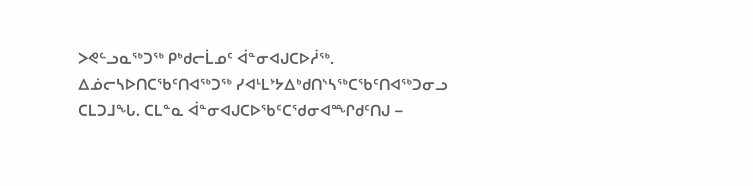ᐳᕙᓪᓗᓇᖅᑐᖅ ᑭᒃᑯᓕᒫᓄᑦ ᐋᓐᓂᐊᒍᑕᐅᓲᖅ. ᐃᓅᓕᓴᐅᑎᑕᖃᑦᑎᐊᖅᑐᖅ ᓯᐊᒻᒪᔾᔭᐃᒃᑯᑎᔅᓴᖅᑕᖃᑦᑎᐊᖅᑐᓂᓗ ᑕᒪᑐᒧᖓ. ᑕᒪᓐᓇ ᐋᓐᓂᐊᒍᑕᐅᖃᑦᑕᖁᓂᐊᙱᑯᑦᑎᒍ −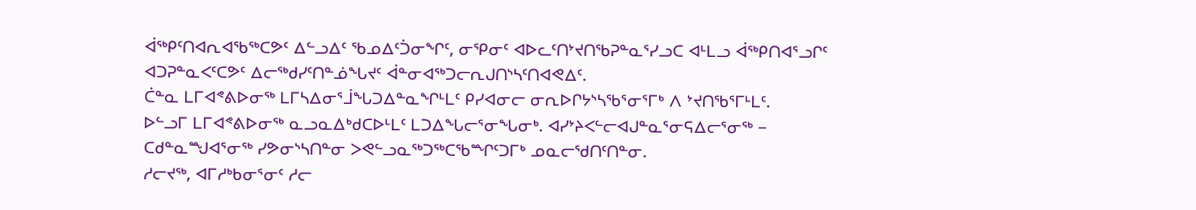ᐋᖅᑭᑦᑎᐊᕆᐊᖃᖅᑕᕗᑦ ᐃᓪᓗᐃᑦ ᖃᓄᐃᑦᑑᓂᖏᑦ, ᓂᕿᓂᑦ ᐊᐅᓚᑦᑎᔾᔪᑎᖃᕈᓐᓇᕐᓯᓗᑕ ᐊᒻᒪᓗ ᐋᖅᑭᑎᐊᕐᓗᒋᑦ ᐊᑐᕈᓐᓇᐸᑦᑕᕗᑦ ᐃᓕᖅᑯᓯᑦᑎᓐᓅᖓᔪᑦ ᐋᓐᓂᐊᖅᑐᓕᕆᒍᑎᔅᓴᑦᑎᐊᕙᐃᑦ.
ᑖᓐᓇ ᒪᒥᐊᕝᕕᐅᓂᖅ ᒪᒥᓴᐃᓂᕐᒨᖓᑐᐃᓐᓇᖏᒻᒪᑦ ᑭᓯᐊᓂᓕ ᓂᕆᐅᒋᔭᔅᓴᖃᕐᓂᕐᒥᒃ ᐱ ᔾᔪᑎᖃᕐᒥᒻᒪᑦ.
ᐅᓪᓗᒥ ᒪᒥᐊᕝᕕᐅᓂᖅ ᓇᓗᓇᐃᒃᑯᑕᐅᒻᒪᑦ ᒪᑐᐃᖓᓕᕐᓂᖓᓂᒃ. ᐊᓯᔾᔨᐸᓪᓕᐊᒍᓐᓇᕐᓂᕋᐃᓕᕐᓂᖅ − ᑕᑯᓐᓇᙳᐊᕐᓂᖅ ᓯᕗᓂᔅᓴᑎᓐᓂ ᐳᕙᓪᓗᓇᖅᑐᖅᑕᖃᙱᑦᑐᒥᒃ ᓄᓇᓕᖁᑎᑦᑎᓐᓂ.
ᓱᓕᔪᖅ, ᐊᒥᓱᒃᑲᓂᕐᓂᑦ ᓱᓕ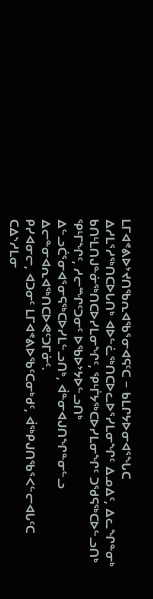ᒪᒥᐊᕝᕕᐅᔾᔪᑎᖃᕆᐊᖃᕐᓂᐊᕋᑦᑕ − ᑲᒪᒋᔭᐅᓂᐊᕐᖓᑕ ᐃᓱᒪᕐᓱᖅᑎᑕᐅᒐᑎᒃ ᐊᐅᓪᓛᖅᑎᑕᐅᓚᐅᕐᓯᒪᓂᖏᑦ ᐃᓄᐃᑦ, ᐃᓚᖏᓐᓂᒃ ᑲᑎᒻᒪᑎᒍᓐᓃᖅᑎᑕᐅᓯᒪᓂᖏᑦ, ᕿᒻᒦᔭᖅᑕᐅᓯᒪᓂᖏᑦ ᑐᖁᕋᖅᑕᐅᓪᓗᑎᒃ ᕿᒻᒥᖏᑦ, ᓱᓕᙱᑦᑐᓂᑦ ᐅᖃᐅᔾᔭᐅᓪᓗᑎᒃ ᐃᓪᓗᑖᕐᓂᐊᕐᓂᕋᖅᑕᐅᓯᒪᓪᓗᑎᒃ, ᐋᓐᓂᐊᒍᑎᖏᓐᓂᓪᓗ ᐃᓕᓐᓂᐊᕆᐊᖅᑎᑕᐅᕙᑦᑐᒥᓃᑦ.
ᑭᓯᐊᓂᓕ, ᐊᑐᓂᑦ ᒪᒥᐊᕝᕕᐅᖃᑦᑕᓂᒃᑯᑦ, ᐋᖅᑭᒍᑎᖃᕐᐸᓪᓕᐊᒐᑦᑕ ᑕᐃᔅᓱᒪᓂ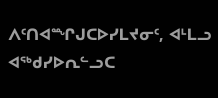ᐱᑦᑎᐊᙱᒍᑕᐅᓯᒪᔪᓂᑦ, ᐊᒻᒪᓗ ᐊᖅᑯᓯᐅᕆᓪᓗᑕ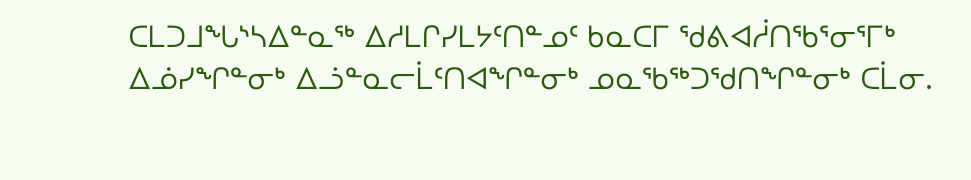ᑕᒪᑐᒧᖓᔅᓴᐃᓐᓇᖅ ᐃᓱᒪᒋᓯᒪᔭᑦᑎᓐᓄᑦ ᑲᓇᑕᒥ ᖁᕕᐊᓲᑎᖃᕐᓂᕐᒥᒃ ᐃᓅᓯᖏᓐᓂᒃ ᐃᓘᓐᓇᓕᒫᑦᑎᐊᖏᓐᓂᒃ ᓄᓇᖃᖅᑐᖁᑎᖏᓐᓂᒃ ᑕᒫᓂ.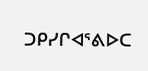ᑐᑭᓯᒋᐊᕐᕕᐅᑕ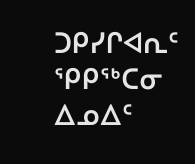ᑐᑭᓯᒋᐊᕆᑦ ᕿᑭᖅᑕᓂ ᐃᓄᐃᑦ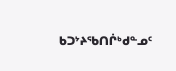ᑲᑐᔾᔨᖃᑎᒌᒃᑯᓐᓄᑦ